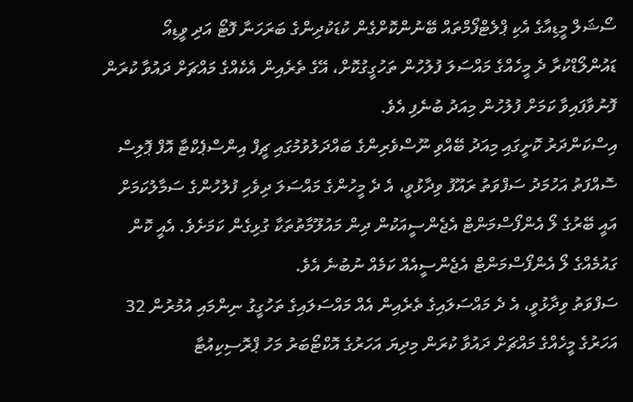ސޯޝަލް މީޑިއާގެ އެކި ޕްލެޓްފޯމްތައް ބޭނުންކޮށްގެން ކުޑަކުދިންގެ ބަރަހަނާ ފޮޓޯ އަދި ވީޑިއޯ ޑައުންލޯޑްކުރާ ދެ މީހެއްގެ މައްސަލަ ފުލުހުން ތަހުގީގުކޮށް، އޭގެ ތެރެއިން އެކެއްގެ މައްޗަށް ދައުވާ ކުރަން ފޮނުވާފައިވާ ކަމަށް ފުލުހުން މިއަދު ބުނެފި އެވެ.
އިސްކަންދަރު ކޮށީގައި މިއަދު ބޭއްވި ނޫސްވެރިންގެ ބައްދަލުވުމުގައި ޗީފް އިންސްޕެކްޓާ އޮފް ޕޮލިސް ސޮއްފަތު އަހުމަދު ސަފްވަތު ރައޫފު ވިދާޅުވީ، އެ ދެ މީހުންގެ މައްސަލަ ދިވެހި ފުލުހުންގެ ސަމާލުކަމަށް އައީ ބޭރުގެ ލޯ އެންފޯސްމަންޓް އެޖެންސީއަކުން ދިން މައުލޫމާތުތަކާ ގުޅިގެން ކަމަށެވެ. އެއީ ކޮން ގައުމެއްގެ ލޯ އެންފޯސްމަންޓް އެޖެންސީއެއް ކަމެއް ނުބުނެ އެވެ.
ސަފްވަތު ވިދާޅުވީ، އެ ދެ މައްސަލައިގެ ތެރެއިން އެއް މައްސަލައިގެ ތަހުގީގު ނިންމައި އުމުރުން 32 އަހަރުގެ މީހެއްގެ މައްޗަށް ދައުވާ ކުރަން މިދިޔަ އަހަރުގެ އޮކްޓޯބަރު މަހު ޕްރޮސިކިއުޓާ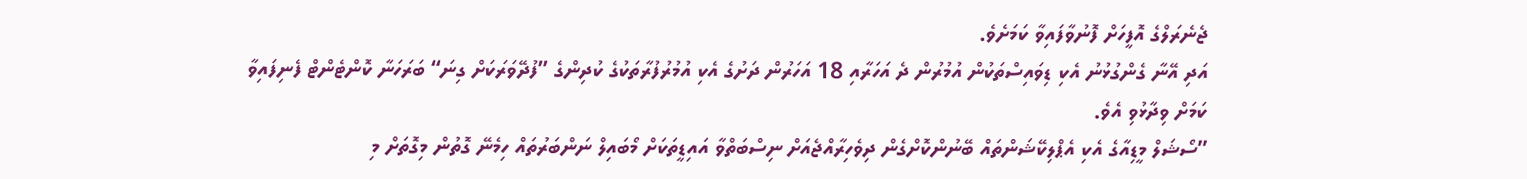ޖެނެރަލްގެ އޮފީހަށް ފޮނުވާފައިވާ ކަމަށެވެ.
އަދި އޭނާ ގެންގުޅުނު އެކި ޑިވައިސްތަކުން އުމުރުން ދެ އަހަރާއި 18 އަހަރުން ދަށުގެ އެކި އުމުރުފުރާތަކުގެ ކުދިންގެ ”ފުދޭވަރަކަށް ގިނަ“ ބަރަހަނާ ކޮންޓެންޓް ފެނިފައިވާ ކަމަށް ވިދާޅުވި އެވެ.
”ސޯޝަލް މީޑިއާގެ އެކި އެޕްލިކޭޝަންތައް ބޭނުންކޮށްގެން ދިވެހިރާއްޖެއަށް ނިސްބަތްވާ އައިޑީތަކަށް މޯބައިލް ނަންބަރުތައް ހިމެނޭ ގޮތުން މިގޮތަށް މި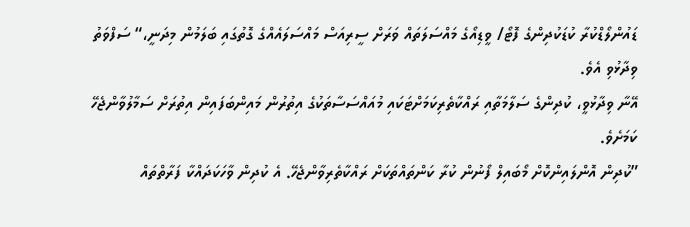ޑައުންލޯޑްކުރާ ކުޑަކުދިންގެ ފޮޓޯ/ ވީޑިއޯގެ މައްސަލަތައް ވަރަށް ސީރިއަސް މައްސަލައެއްގެ ގޮތުގައި ބަލަމުން މިދަނީ،“ ސަފްވަތު ވިދާޅުވި އެވެ.
އޭނާ ވިދާޅުވީ، ކުދިންގެ ސަލާމަތާއި ރައްކާތެރިކަމަށްޓަކައި މުއައްސަސާތަކުގެ އިތުރުން މައިންބަފައިން އިތުރަށް ސަމާލުވާންޖެހޭ ކަމަށެވެ.
”ކުދިން އޮންލައިންކޮށް މޯބައިލް ފޯނުން ކުރާ ކަންތައްތަކަށް ރައްކާތެރިވާންޖެހޭ. އެ ކުދިން ވާހަކަދައްކާ ފަރާތްތައް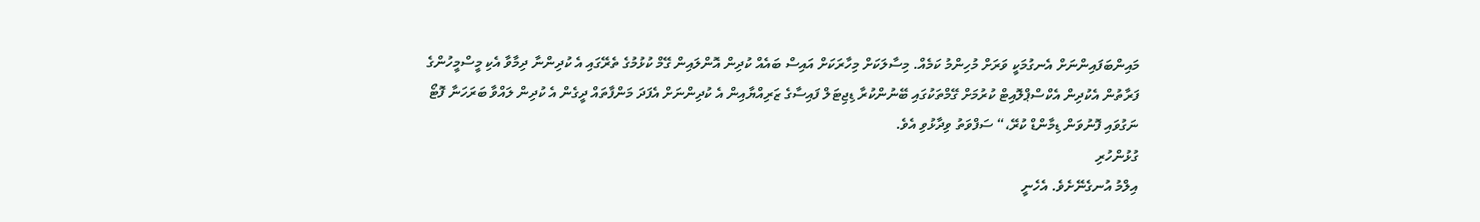މައިންބަފައިންނަށް އެނގުމަކީ ވަރަށް މުހިންމު ކަމެއް. މިސާލަކަށް މިހާރަކަށް އައިސް ބައެއް ކުދިން އޮންލައިން ގޭމް ކުޅުމުގެ ތެރޭގައި އެ ކުދިންނާ ދިމާވާ އެކި މީސްމީހުންގެ ފަރާތުން އެކުދިން އެކްސްޕްލޮއިޓް ކުރުމަށް ގޭމްތަކުގައި ބޭނުންކުރާ ޑިޖިޓަލް ފައިސާގެ ޒަރިއްޔާއިން އެ ކުދިންނަށް އެފަދަ މަންފާތައް ދީގެން އެ ކުދިން ލައްވާ ބަރަހަނާ ފޮޓޯ ނަގުވައި ފޮނުވަން ޑިމާންޑް ކުރޭ،“ ސަފްވަތު ވިދާޅުވި އެވެ.
ގުޅުންހުރި
އިލްމު އުނގެނޭށެވެ. އެހެނީ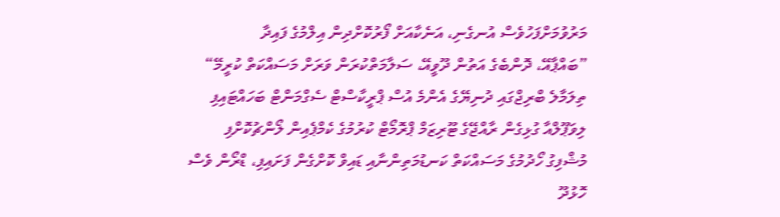މަރުވުމަށްފަހުވެސް އުނގެނި، އަނެކާއަށް ފޯރުކޮށްދިން އިލްމުގެ ފައިދާ
”ބައްޕާއޭ، ދޮންބެގެ އަތުން ދޫވީއޭ، ސަލާމަތްކުރަން ވަރަށް މަސައްކަތް ކުރީމޭ“
ތިލަމާލެ ބްރިޖްގައި ދުނިޔޭގެ އެންމެ އުސް ޕްރީކާސްޓް ސެގްމަންޓް ބަހައްޓައިފި
ލިވަޕޫލްއާ ގުޅިގެން ރާއްޖޭގެ ޓޫރިޒަމް ޕްރޮމޯޓް ކުރުމުގެ ކެމްޕެއިން ލޯންޗުކޮށްފި
މުޝްފިގު ހޯދުމުގެ މަސައްކަތް ކަނޑުމަތިންނާއި ޑައިވް ކޮށްގެން ފަށައިފި، ޑްރޯން ވެސް
ހޮޅުދޫ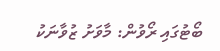ބޯޓުގައި ރޯވުން: މާވަށު ޒުވާނަކު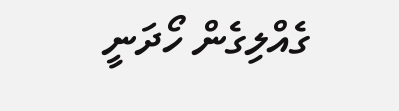ގެއްލިގެން ހޯދަނީ